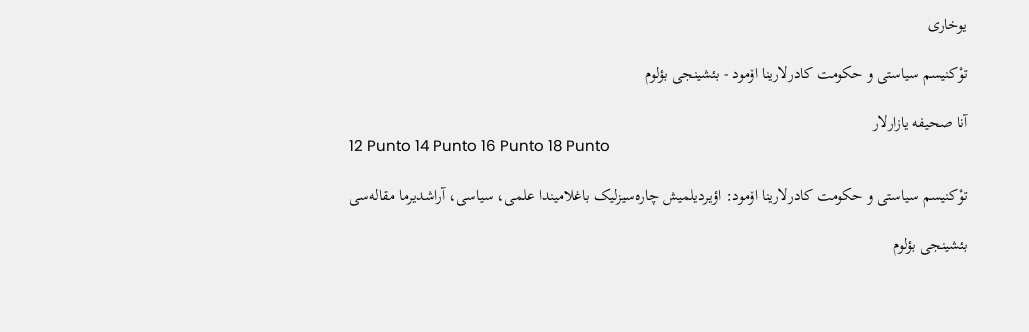یوخاری

توْکنیسم سیاستی و حکومت کادرلارینا اۆمود - بئشینجی بؤلوم

آنا صحیفه یازارلار
12 Punto 14 Punto 16 Punto 18 Punto

توْکنیسم سیاستی و حکومت کادرلارینا اۆمود: اؤیردیلمیش چاره‌سیزلیک باغلامیندا علمی، سیاسی، آراشدیرما مقاله‌سی

بئشینجی بؤلوم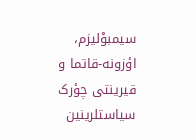سیمبوْلیزم، اؤزونه-قاتما و قیرینتی چؤرک سیاستلرینین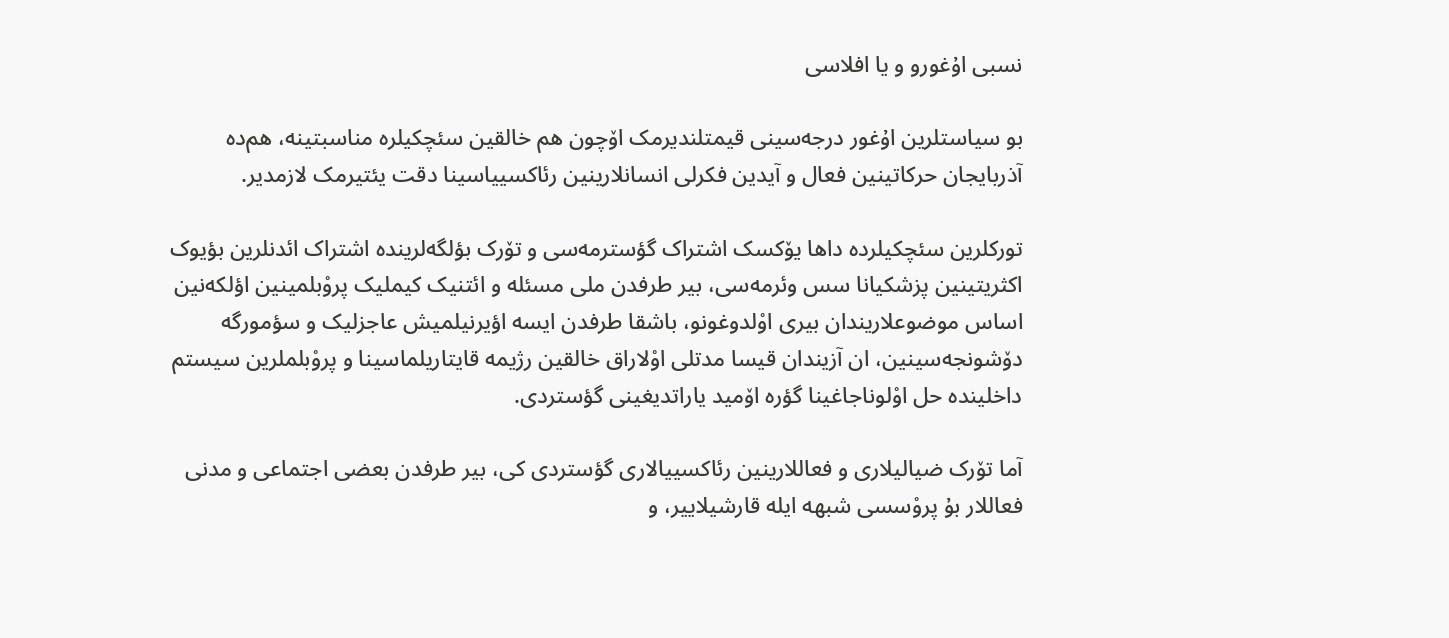نسبی اۇغورو و یا افلاسی

بو سیاستلرین اۇغور درجه‌سینی قیمتلندیرمک اۆچون هم خالقین سئچکیلره مناسبتینه، هم‌ده آذربایجان حرکاتینین فعال و آیدین فکرلی انسانلارینین رئاکسییاسینا دقت یئتیرمک لازمدیر.

تورکلرین سئچکیلرده داها یۆکسک اشتراک گؤسترمه‌سی و تۆرک بؤلگه‌لرینده اشتراک ائدنلرین بؤیوک اکثریتینین پزشکیانا سس وئرمه‌سی، بیر طرفدن ملی مسئله و ائتنیک کیملیک پروْبلمینین اؤلکه‌نین اساس موضوعلاریندان بیری اوْلدوغونو، باشقا طرفدن ایسه اؤیرنیلمیش عاجزلیک و سؤمورگه دۆشونجه‌سینین، ان آزیندان قیسا مدتلی اوْلاراق خالقین رژیمه قایتاریلماسینا و پروْبلملرین سیستم داخلینده حل اوْلوناجاغینا گؤره اۆمید یاراتدیغینی گؤستردی.

آما تۆرک ضیالیلاری و فعاللارینین رئاکسییالاری گؤستردی کی، بیر طرفدن بعضی اجتماعی و مدنی فعاللار بۇ پروْسسی شبهه ایله قارشیلاییر، و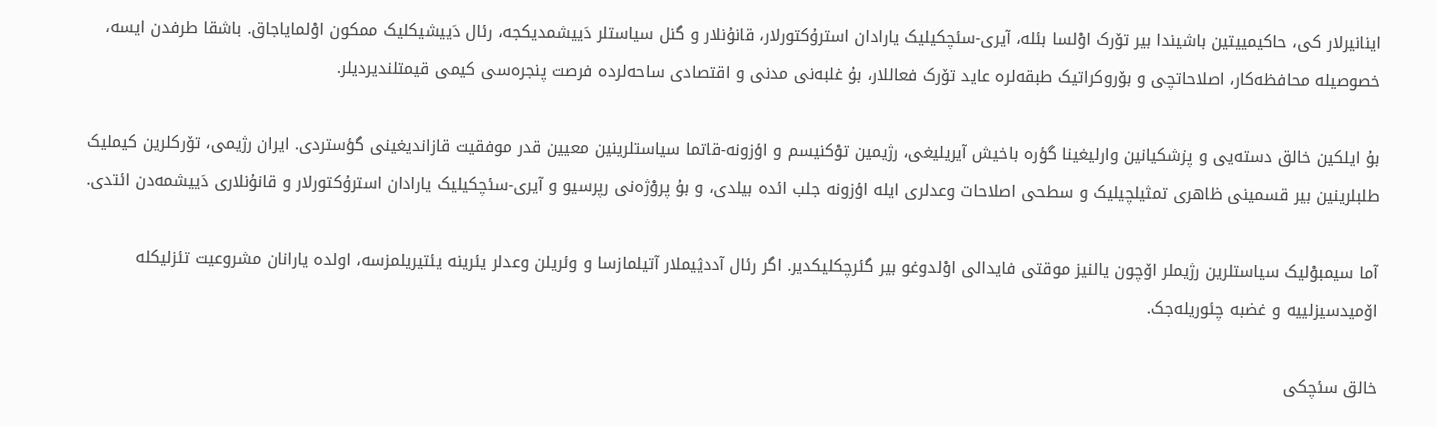اینانیرلار کی، حاکیمییتین باشیندا بیر تۆرک اوْلسا بئله‌، آیری-سئچکیلیک یارادان استرۇکتورلار، قانۇنلار و گنل سیاستلر دَییشمدیکجه‌، رئال دَییشیکلیک ممکون اوْلمایاجاق. باشقا طرفدن ایسه‌، خصوصیله محافظه‌کار، اصلاحاتچی و بۆروکراتیک طبقه‌لره عاید تۆرک فعاللار، بۇ غلبه‌نی مدنی و اقتصادی ساحه‌لرده فرصت پنجره‌سی کیمی قیمتلندیردیلر.

بۇ ایلکین خالق دسته‌یی و پزشکیانین وارلیغینا گؤره باخیش آیریلیغی، رژیمین توْکنیسم و اؤزونه-قاتما سیاستلرینین معیین قدر موفقیت قازاندیغینی گؤستردی. ایران رژیمی، تۆرکلرین کیملیک طلبلرینین بیر قسمینی ظاهری تمثیلچیلیک و سطحی اصلاحات وعدلری ایله اؤزونه جلب ائده بیلدی، و بۇ پروْژه‌نی رپرسیو و آیری-سئچکیلیک یارادان استرۇکتورلار و قانۇنلاری دَییشمه‌دن ائتدی.

آما سیمبوْلیک سیاستلرین رژیملر اۆچون یالنیز موقتی فایدالی اوْلدوغو بیر گئرچکلیکدیر. اگر رئال آددؽیملار آتیلمازسا و وئریلن وعدلر یئرینه یئتیریلمزسه‌، اولده یارانان مشروعیت تئزلیکله اۆمیدسیزلییه و غضبه چئوریله‌جک.

خالق سئچکی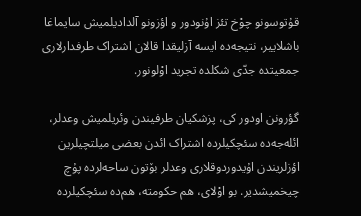قۇتوسونو چوْخ تئز اۇنودور و اؤزونو آلدادیلمیش سایماغا باشلاییر، نتیجه‌ده ایسه آزلیقدا قالان اشتراک طرفدارلاری جمعیتده جدّی شکلده تجرید اوْلونور.

گؤرونن اودور کی، پزشکیان طرفیندن وئریلمیش وعدلر، ائله‌جه‌ده سئچکیلرده اشتراک ائدن بعضی میلتچیلرین اؤزلریندن اۇیدوردوقلاری وعدلر بۆتون ساحه‌لرده پۇچ چیخمیشدیر. بو اوْلای، هم حکومته، هم‌ده سئچکیلرده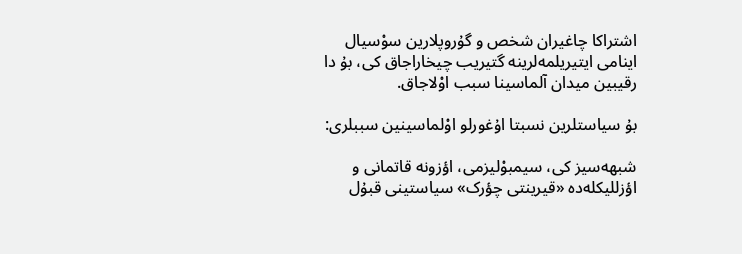اشتراکا چاغیران شخص و گۇروپلارین سوْسیال اینامی ایتیریلمه‌لرینه گتیریب چیخاراجاق کی، بۇ دا رقیبین میدان آلماسینا سبب اوْلاجاق.

بۇ سیاستلرین نسبتا اۇغورلو اوْلماسینین سببلری:

شبهه‌سیز کی، سیمبوْلیزمی، اؤزونه قاتمانی و اؤزللیکله‌ده «قیرینتی چؤرک» سیاستینی قبۇل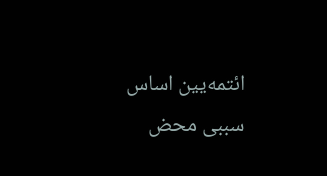ائتمه‌یین اساس سببی محض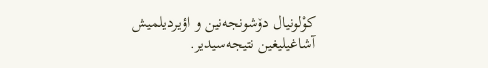کوْلونیال دۆشونجه‌نین و اؤیردیلمیش آشاغیلیغین نتیجه‌سیدیر.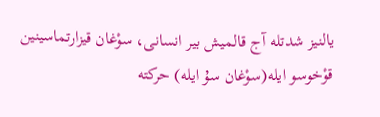یالنیز شدتله آج قالمیش بیر انسانی، سوْغان قیزارتماسینین قوْخوسو ایله‌(سوْغان سۇ ایله‌) حرکته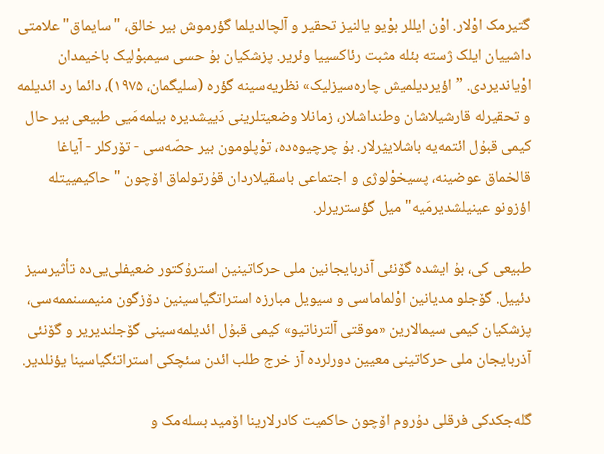گتیرمک اوْلار. اوْن ایللر بوْیو یالنیز تحقیر و آلچالدیلما گؤرموش بیر خالق، "سایماق" علامتی داشییان ایلک ژسته بئله مثبت رئاکسییا وئریر. پزشکیان بۇ حسی سیمبوْلیک باخیمدان اوْیاندیردی. ”اؤیردیلمیش چاره‌سیزلیک» نظریه‌سینه گؤره (سلیگمان، ۱۹۷۵)، دائما رد ائدیلمه و تحقیرله قارشیلاشان وطنداشلار، زمانلا وضعیتلرینی دَییشدیره بیلمه‌مَیی طبیعی بیر حال کیمی قبۇل ائتمه‌یه باشلایؽرلار. بۇ چرچیوه‌ده، توْپلومون بیر حصّه‌سی - تۆرکلر - آیاغا قالخماق عوضینه، پسیخوْلوژی و اجتماعی باسقیلاردان قۇرتولماق اۆچون "حاکیمییتله اؤزونو عینیلشدیرمَیه" میل گؤستریرلر.

طبیعی کی، بۇ ایشده گۆنئی آذربایجانین ملی حرکاتینین استرۇکتور ضعیفلی‌یی‌ده تأثیرسیز دئییل. گۆجلو مدیانین اوْلماماسی و سیویل مبارزه استراتگیاسینین دۆزگون منیمسنممه‌سی، پزشکیان کیمی سیمالارین «موقتی آلترناتیو» کیمی قبۇل ائدیلمه‌سینی گۆجلندیریر و گۆنئی آذربایجان ملی حرکاتینی معیین دورلرده آز خرج طلب ائدن سئچکی استراتئگیاسینا یؤنلدیر.

گله‌جکدکی فرقلی دۇروم اۆچون حاکمیت کادرلارینا اۆمید بسله‌مک و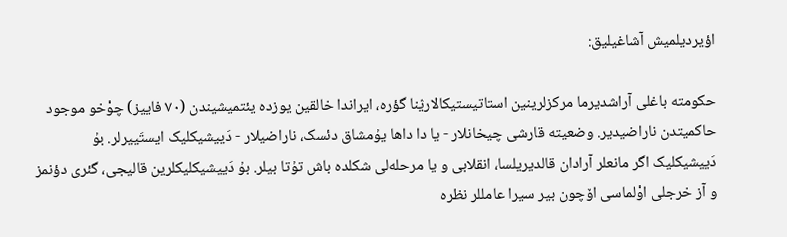اؤیردیلمیش آشاغیلیق:

حکومته باغلی آراشدیرما مرکزلرینین استاتیستیکالارؽنا گؤره، ایراندا خالقین یوزده یئتمیشیندن (۷۰ فاییز) چوْخو موجود حاکمیتدن ناراضیدیر. وضعیته قارشی چیخانلار - یا دا داها یۇمشاق دئسک، ناراضیلار - دَییشیکلیک ایستَییرلر. بۇ دَییشیکلیک اگر مانعلر آرادان قالدیریلسا، انقلابی و یا مرحله‌لی شکلده باش تۇتا بیلر. بۇ دَییشیکلیکلرین قالیجی، گئری دؤنمز و آز خرجلی اوْلماسی اۆچون بیر سیرا عامللر نظره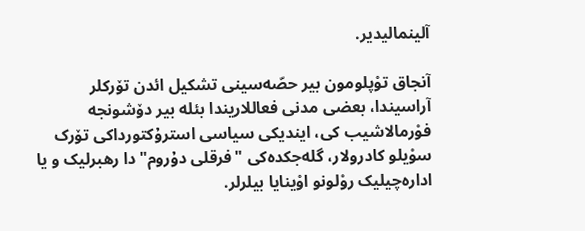آلینمالیدیر.

آنجاق توْپلومون بیر حصّه‌سینی تشکیل ائدن تۆرکلر آراسیندا، بعضی مدنی فعاللاریندا بئله بیر دۆشونجه فوْرمالاشیب کی، ایندیکی سیاسی استرۇکتورداکی تۆرک سوْیلو کادرولار، گله‌جکده‌کی "فرقلی دۇروم"دا رهبرلیک و یا اداره‌چیلیک روْلونو اوْینایا بیلرلر.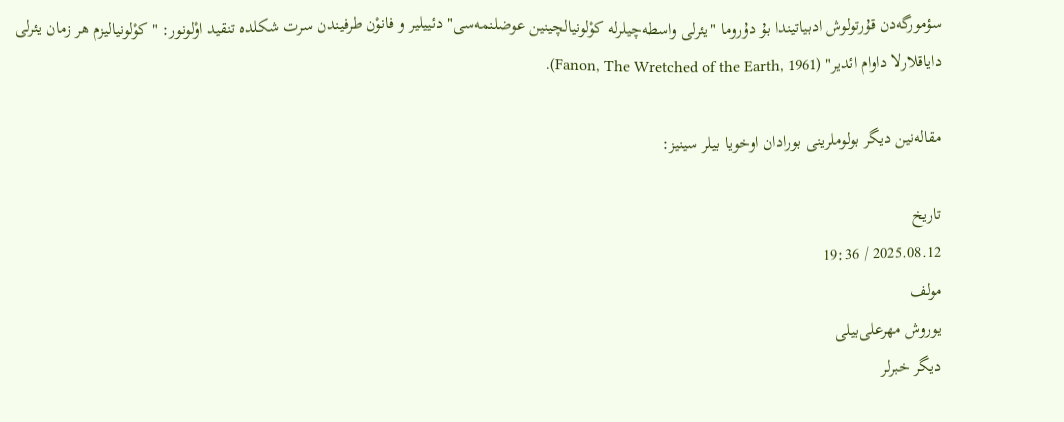سؤمورگه‌دن قۇرتولوش ادبیاتیندا بۇ دۇروما "یئرلی واسطه‌چیلرله کوْلونیالچینین عوضلنمه‌سی" دئییلیر و فانوْن طرفیندن سرت شکلده تنقید اوْلونور: "کوْلونیالیزم هر زمان یئرلی دایاقلارلا داوام ائدیر" (Fanon, The Wretched of the Earth, 1961).

مقاله‌نین دیگر بولوملرینی بورادان اوخویا بیلر سینیز:

تاریخ
2025.08.12 / 19:36
مولف
یوروش مهرعلی‌بیلی
دیگر خبرلر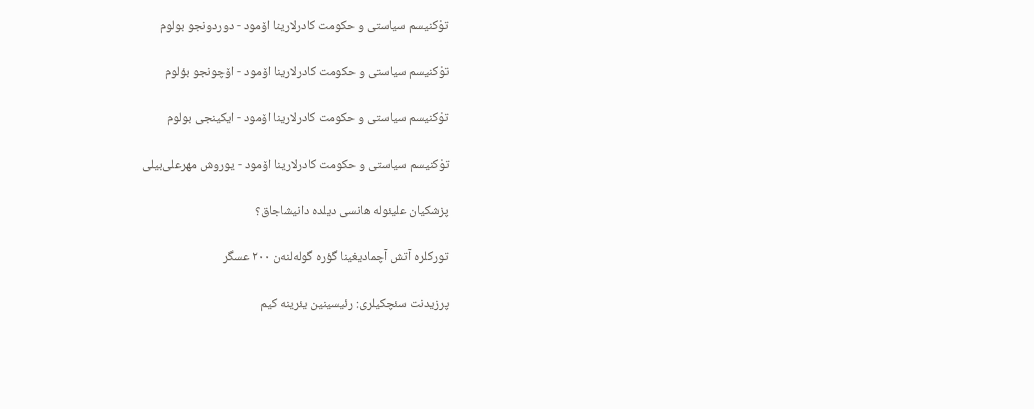توْکنیسم سیاستی و حکومت کادرلارینا اۆمود - دوردونجو بولوم

توْکنیسم سیاستی و حکومت کادرلارینا اۆمود - اۆچونجو بؤلوم

توْکنیسم سیاستی و حکومت کادرلارینا اۆمود - ایکینجی بولوم

توْکنیسم سیاستی و حکومت کادرلارینا اۆمود - یوروش مهرعلی‌بیلی

پزشکیان علیئوله هانسی دیلده دانیشاجاق؟

تورکلره آتش آچمادیغینا گؤره گوله‌لنه‌ن ۲۰۰ عسگر

پرزیدنت سئچکیلری: رئیسینین یئرینه کیم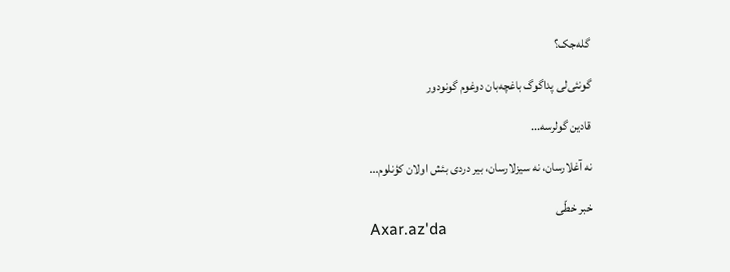گله‌جک؟

گونئی‌لی پداگوگ باغچه‌بان دوغوم گونودور

قادین گولرسه...

نه آغلارسان، نه سیزلارسان، بیر دردی بئش اولان کؤنلوم...

خبر خطّی
Axar.az'da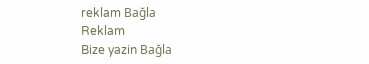reklam Bağla
Reklam
Bize yazin Bağla